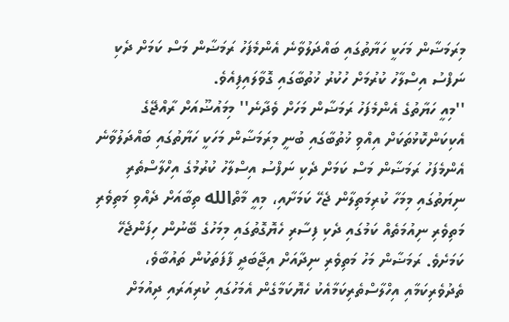މިރަމަޟާން މަހަކީ ހަޔާތުގައި ބައްދަލުވާނެ އެންމެފަހު ރަމަޟާން މަސް ކަމަށް ދެކި ނަފްސު އިސްލާހު ކުރުމަށް ހުކުރު ޚުތުބާގައި ގޮވާލައިފިއެވެ.
''މިއީ ހަޔާތުގެ އެންމެފަހު ރަމަޟާން މަހަށް ވެދާނެ'' މިމައުޟޫއަށް ރާއްޖޭގެ އެކިކަންކޮޅުތަކަށް އިއްވި ޚުތުބާގައި ބުނީ މިރަމަޟާން މަހަކީ ހަޔާތުގައި ބައްދަލުވާނެ އެންމެފަހު ރަމަޟާން މަސް ކަމަށް ދެކި ނަފްސު އިސްލާހު ކުރުމުގެ އިހްލާސްތެރި ނިޔަތުގައި މިމަހާ ކުރިމަތިލާން ޖެހޭ ކަމަށާއި، މިއީ މާތްالله ތިބާއަށް ދެއްވި މަތިވެރި މަތިވެރި ނިއުމަތެއް ކަމުގައި ދެކި ފިސާރި ހެޔޮގޮތުގައި މިމަހުގެ ބޭނުން ހިފަންޖެހޭ ކަމަށެވެ. ރަމަޟާން މަހު މަތިވެރި ނިދާއަށް އިޖާބަދީ ފާފަތަކުން ތައުބާވެ، ތެދުވެރިކަމާއި އިހްލާސްތެރިކަމާއެކު ހެޔޮކަމާގެން އެމަހުގައި ކުރިއަރައި ދިއުމަށް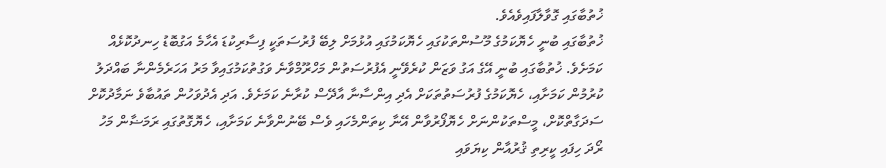ޚުތުބާގައި ގޮވާލާފައިވެއެވެ.
ޚުތުބާގައި ބުނީ ހެޔޮކަމުގެ މޫސުންތަކުގައި ހެޔޮކަމުގައި އުޅުމަށް ލިބޭ ފުރުސަތަކީ ފިސާރިކުޑަ އެހާމެ އަގުބޮޑު ހިނދުކޮޅެއް ކަމަށެވެ. ޚުތުބާގައި ބުނީ އޭގެ އަގު ވަޒަން ކުރެވޭނީ އެފުރުސަތުން މަހްރޫމްވާނެ ވަގުތުކަމުގައިވާ މަރު އަހަރެމެންނާ ބައްދަލު ކުރުމުން ކަމަށާއި، ހެޔޮކަމުގެ ފުރުސަތުތަކަށް އެދި އިންސާނާ އާދޭސް ކުރާނެ ކަމަށެވެ. އަދި އެދުވަހުން ތައުބާވެ ނަމާދުކޮށް ސަދަގާތްކޮށް، މީސްތަކުންނަށް ހެޔޮފޯރުވާން އޭނާ ކިތަންމެހައި ވެސް ބޭނުންވާނެ ކަމަށާއި، ހެޔޮގޮތުގައި ރަމަޟާން މަހު ރޯދަ ހިފައި ކީރިތި ޤުރުއާން ކިޔަވައި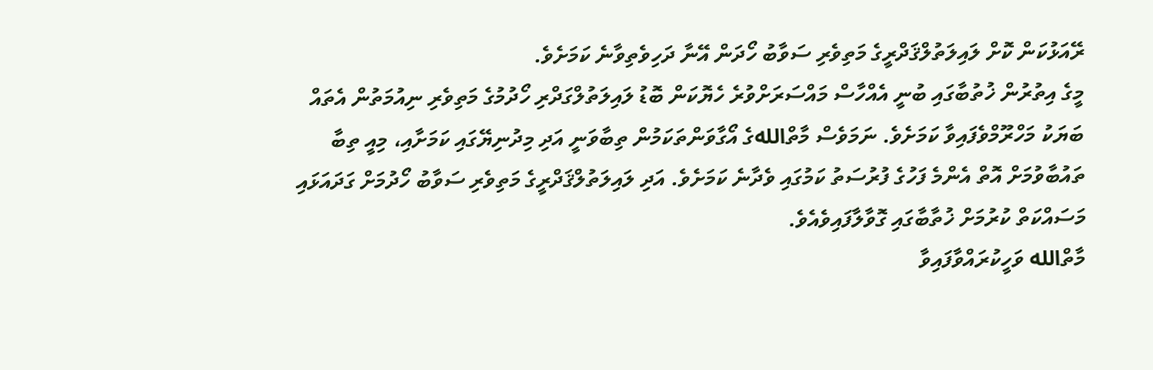ރޭއަޅުކަން ކޮށް ލައިލަތުލްޤަދްރީގެ މަތިވެރި ސަވާބު ހޯދަން އޭނާ ދަހިވެތިވާނެ ކަމަށެވެ.
މީގެ އިތުރުން ޚުތުބާގައި ބުނީ އެއްހާސް މައްސަރަށްވުރެ ހެޔޮކަން ބޮޑު ލައިލަތުލްގަދްރި ހޯދުމުގެ މަތިވެރި ނިއުމަތުން އެތައް ބަޔަކު މަހްރޫމްވެފައިވާ ކަމަށެވެ. ނަމަވެސް މާތްاللهގެ އޯގާވަންތަކަމުން ތިބާވަނީ އަދި މިދުނިޔޭގައި ކަމަށާއި، މިއީ ތިބާ ތައުބާވުމަށް އޮތް އެންމެ ފަހުގެ ފުރުސަތު ކަމުގައި ވެދާނެ ކަމަށެވެ. އަދި ލައިލަތުލްޤަދްރީގެ މަތިވެރި ސަވާބު ހޯދުމަށް ގަދައަޅައި މަސައްކަތް ކުރުމަށް ޚުތާބާގައި ގޮވާލާފައިވެއެވެ.
މާތްالله ވަހީކުރައްވާފައިވާ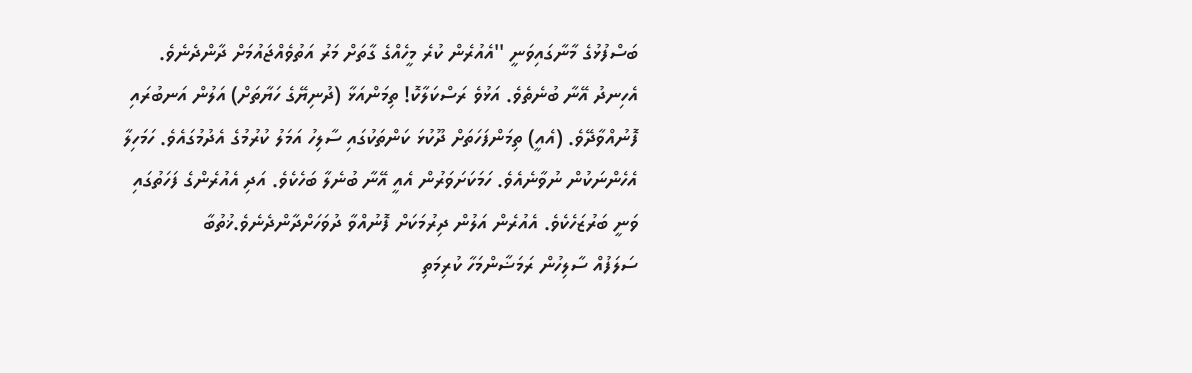ބަސްފުޅުގެ މާނާގައިވަނީ ''އެއުރެން ކުރެ މީހެއްގެ ގާތަށް މަރު އަތުވެއްޖައުމަށް ދާންދެނެވެ. އެހިނދު އޭނާ ބުނެތެވެ. އަޅުވެ ރަސްކަލާކޮ! ތިމަންއަޅާ (ދުނިޔޭގެ ހަޔާތަށް) އަލުން އަނބުރައި ފޮނުއްވާދޭވެ. (އެއީ) ތިމަންފަހަތަށް ދޫކުޅަ ކަންތަކުގައި ސާލިހު އަމަލު ކުރުމުގެ އެދުމުގައެވެ. ހަމަހިލާ އެހެންނަކުން ނުވާނެއެވެ. ހަމަކަށަވަރުން އެއީ އޭނާ ބުނެލާ ބަހެކެވެ. އަދި އެއުރެންގެ ފަހަތުގައި ވަނީ ބަރުޒަހެކެވެ. އެއުރެން އަލުން ދިރުމަކަށް ފޮނުއްވާ ދުވަހަށްދާންދެނެވެ.ޚުތުބާ
ސަލަފުއް ސާލިހުން ރަމަޟާންމަހާ ކުރިމަތި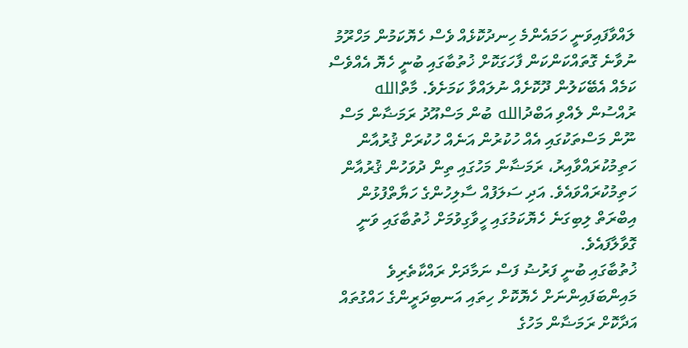ލައްވާފައިވަނީ ހަމައެންމެ ހިނދުކޮޅެއް ވެސް ހެޔޮކަމުން މަހްރޫމު ނުވާނެ ގޮތައްކަންކަން ފާހަގަކޮށް ޚުތުބާގައި ބުނީ ހެޔޮ އެއްވެސް ކަމެއް އެބޭކަލުން ދޫކޮށެއް ނުލައްވާ ކަމަށެވެ. މާތްالله ރުއްސުން ލެއްވި އަބްދުالله ބުން މަސްއޫދު ރަމަޟާން މަސް ނޫން މަސްތަކުގައި އެއް ހުކުރުން އަނެއް ހުކުރަށް ޤުރުއާން ހަތިމުކުރައްވާއިރު، ރަމަޟާން މަހުގައި ތިން ދުވަހުން ޤުރުއާން ހަތިމުކުރައްވައެވެ. އަދި ސަލަފުއް ސާލިހުންގެ ހަޔާތްފުޅުން އިބްރަތް ލިބިގަނެ ހެޔޮކަމުގައި ހީވާގިވުމަށް ޚުތުބާގައި ވަނީ ގޮވާލާފައެވެ.
ޚުތުބާގައި ބުނީ ފަރުޟު ފަސް ނަމާދަށް ރައްކާތެރިވެ މައިންބަފައިންނަށް ހެޔޮކޮށް ހިތައި އަނބިދަރީންގެ ހައްގުތައް އަދާކޮށް ރަމަޟާން މަހުގެ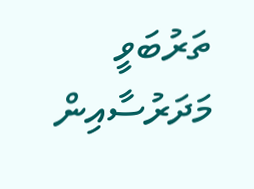ތަރުބަވީ މަދަރުސާއިން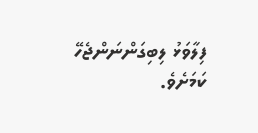ފިލާވަޅު ލިބިގަންނަންޖެހޭ ކަމަށެވެ.